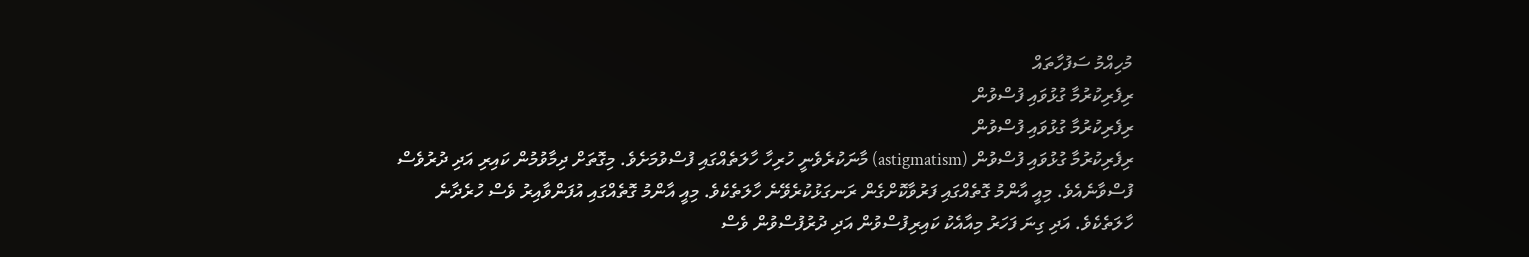މުހިއްމު ސަފުހާތައް
ރިފެރިކުރުމާ ގުޅުވައި ފުސްވުން
ރިފެރިކުރުމާ ގުޅުވައި ފުސްވުން
ރިފެރިކުރުމާ ގުޅުވައި ފުސްވުން (astigmatism) މާނަކުރެވެނީ ހުރިހާ ހާލަތެއްގައި ފުސްވުމަށެވެ. މިގޮތަށް ދިމާވުމުން ކައިރި އަދި ދުރުވެސް ފުސްވާނެއެވެ. މިއީ އާންމު ގޮތެއްގައި ފަރުވާކޮށްގެން ރަނގަޅުކުރެވޭނެ ހާލަތެކެވެ. މިއީ އާންމު ގޮތެއްގައި އުފަންވާއިރު ވެސް ހުރެދާނެ ހާލަތެކެވެ. އަދި ގިނަ ފަހަރު މިއާއެކު ކައިރިފުސްވުން އަދި ދުރުފުސްވުން ވެސް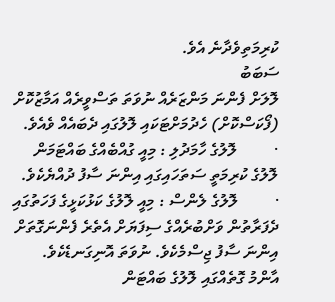ކުރިމަތިވެދާނެ އެވެ.
ސަބަބު
ލޮލަށް ފެންނަ މަންޒަރެއް ނުވަތަ ތަސްވީރެއް އަމާޒުކޮށް (ފޯކަސްކޮށް) ހެދުމަށްޓަކައި ލޮލުގައި ދެބައެއް ވެއެވެ.
·         ލޮލުގެ ހާމަދުލި : މިއީ ގުއްބެއްގެ ބައްޓަމަން ލޮލުގެ ކުރިމަތީ ސަތަހައިގައި އިންނަ ސާފު ދުއްޔެކެވެ.
·         ލޮލުގެ ލެންސް : މިއީ ލޮލުގެ ކަޅުކަޅީގެ ފަހަތުގައި ދެފަރާތުން ވަށްބުރެއްގެ ސިފަޔަށް އެތެރެ ފެންނަގޮތަށް އިންނަ ސާފު ޖިސްމެކެވެ. ނުވަތަ އޮނިގަނޑެކެވެ.
އާންމު ގޮތެއްގައި ލޮލުގެ ބައްޓަން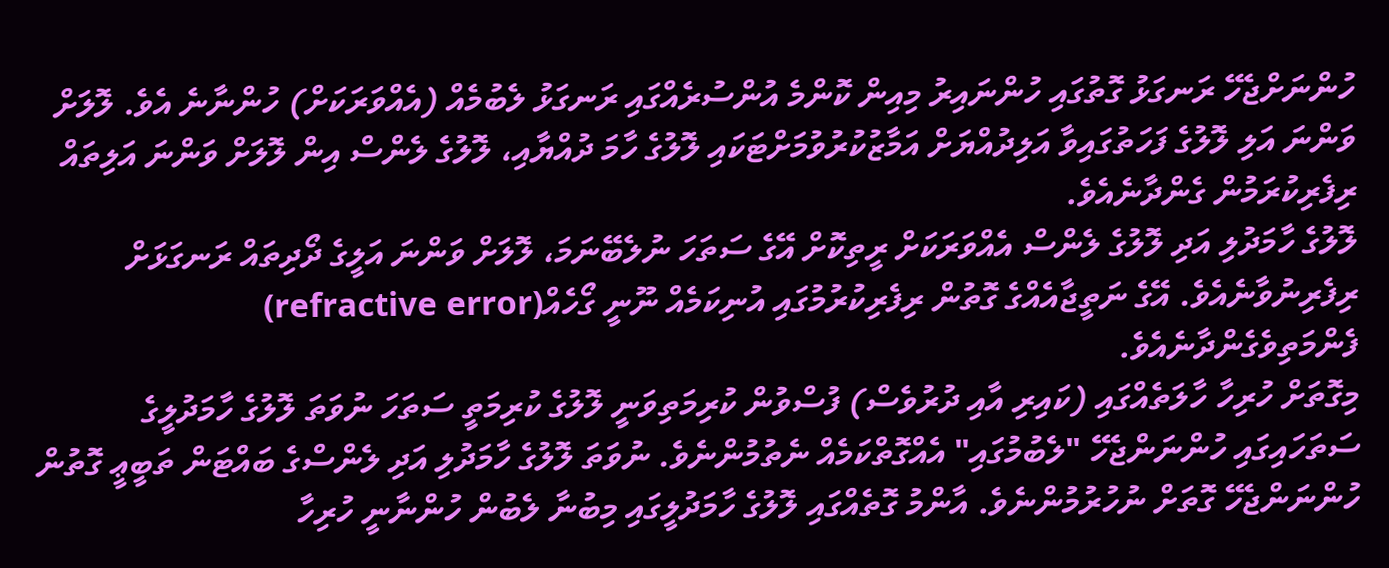ހުންނަށްޖެހޭ ރަނގަޅު ގޮތުގައި ހުންނައިރު މިއިން ކޮންމެ އުންސުރެއްގައި ރަނގަޅު ލެބުމެއް (އެއްވަރަކަށް) ހުންނާނެ އެވެ. ލޮލަށް ވަންނަ އަލި ލޮލުގެ ފަހަތުގައިވާ އަލިދުއްޔަށް އަމާޒުކުރުވުމަށްޓަކައި ލޮލުގެ ހާމަ ދުއްޔާއި، ލޮލުގެ ލެންސް އިން ލޮލަށް ވަންނަ އަލިތައް ރިފެރިކުރަމުން ގެންދާނެއެވެ.
ލޮލުގެ ހާމަދުލި އަދި ލޮލުގެ ލެންސް އެއްވަރަކަށް ރީތިކޮށް އޭގެ ސަތަހަ ނުލެބޭނަމަ، ލޮލަށް ވަންނަ އަލީގެ ދޯދިތައް ރަނގަޅަށް ރިފެރިނުވާނެއެވެ. އޭގެ ނަތީޖާއެއްގެ ގޮތުން ރިފެރިކުރުމުގައި އުނިކަމެއް ނޫނީ ގޯހެއް(refractive error)  ފެންމަތިވެގެންދާނެއެވެ.
މިގޮތަށް ހުރިހާ ހާލަތެއްގައި (ކައިރި އާއި ދުރުވެސް) ފުސްވުން ކުރިމަތިވަނީ ލޮލުގެ ކުރިމަތީ ސަތަހަ ނުވަތަ ލޮލުގެ ހާމަދުލީގެ ސަތަހައިގައި ހުންނަންޖެހޭ "ލެބުމުގައި" އެއްގޮތްކަމެއް ނެތުމުންނެވެ. ނުވަތަ ލޮލުގެ ހާމަދުލި އަދި ލެންސްގެ ބައްޓަން ތަބީޢީ ގޮތުން ހުންނަންޖެހޭ ގޮތަށް ނުހުރުމުންނެވެ. އާންމު ގޮތެއްގައި ލޮލުގެ ހާމަދުލީގައި މިބުނާ ލެބުން ހުންނާނީ ހުރިހާ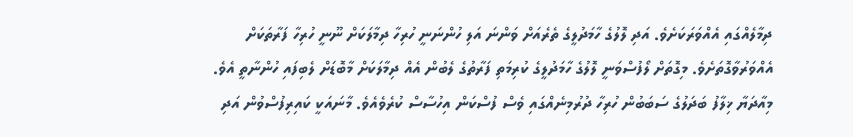ދިމާލެއްގައި އެއްވަރަކަށެވެ. އަދި ލޮލުގެ ހާމަދުލީގެ ތެރެއަށް ވަންނަ އަލި ހުންނަނީ ހުރިހާ ދިމާލަކަށް ނޫނީ ހުރިހާ ފަރާތަކަށް އެއްވަރުވާގޮތަށެވެ. މިގޮތަށް ލޯފުސްވަނީ ލޮލުގެ ހާމަދުލީގެ ކުރިމަތި ފަރާތުގެ ލެބުން އެއް ދިމާލަކަށް މާބޮޑަށް ލެބިފައި ހުންނާތީ އެވެ. މިއާދަޔާ ޚިލާފު ބަދަލުގެ ސަބަބުން ހުރިހާ ދުރުމިނެއްގައި ވެސް ފުސްކަން އިހުސާސް ކުރެވެއެވެ. މާނައަކީ ކައިރިފުސްވުން އަދި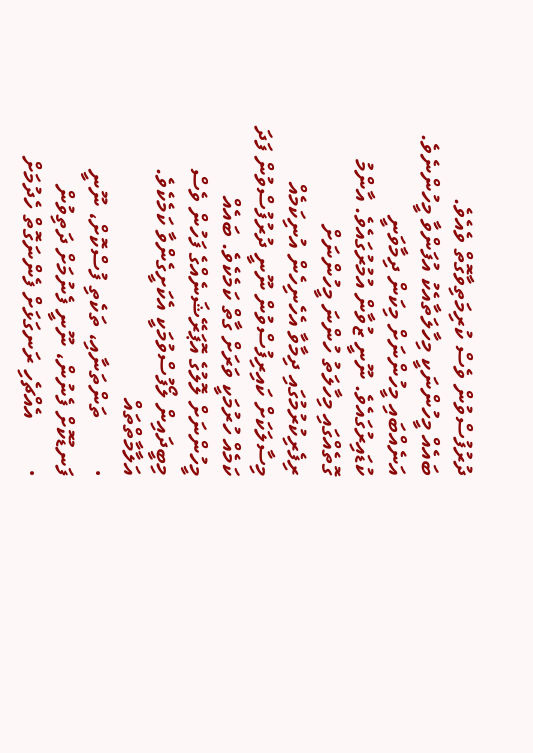ދުރުފުސްވުން ވެސް ކުރިމަތިވާގޮތް ވެއެވެ.
ބައެއް މީހުންނަކީ މިހާލަތާއެކު އުފަންވާ މީހުންނެވެ. އަނެއްބައި މީހުންނަށް މިކަން ދިމާވަނީ ކުޑައިރުގައެވެ. ނޫނީ ޒުވާން އުމުރުގައެވެ. އާންމު ގޮތެއްގައި މިހާލަތު ހުންނަ މީހުންނަށް ރިފެރިކުރުމުގައި ދިމާވާ އެހެނިހެން އުނިކަމެއް މިސާލަކަށް ކައިރިފުސްވުން ނޫނީ ދުރުފުސްވުން ފަދަ ކަމެއް ހުރުމަކީ ވަރަށް ގާތް ކަމެކެވެ. ބައެއް މީހުންނަށް ލޮލުގެ އޮޕަރޭޝަނެއްގެ ފަހުން ވެސް މިބީދައިން ލޯފުސްވުމަކީ އެކަށީގެންވާ ކަމެކެވެ.
އަލާމާތްތައް
·         ތަންތަނާއި، ތަކެތި ފުސްކޮށް، ނޫނީ ފަނޑުކޮށް ފެނުން، ނޫނީ ފެނުމަށް ދަތިވުން
·         އެއްޗެހި ރަނގަޅަށް ފެންނަގޮތް ހެދުމަށް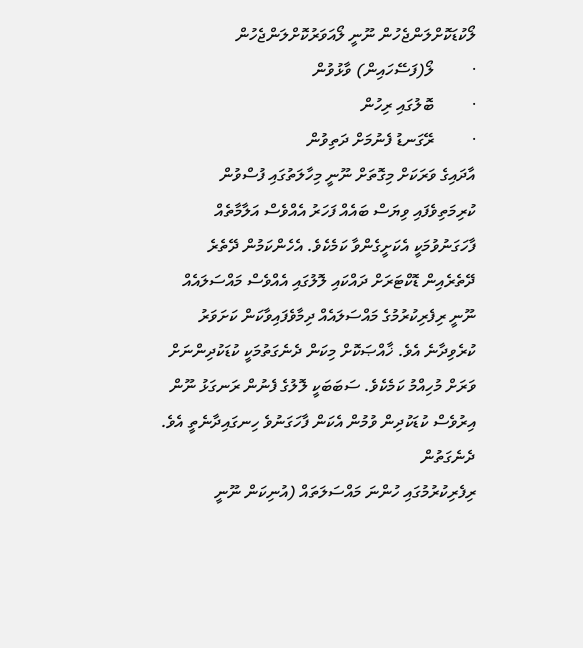ލޯކުޑަކޮށްލަންޖެހުން ނޫނީ ލޯއަވަރުކޮށްލަންޖެހުން
·         ލޯ(ފަސޭހައިން) ވާޅުވުން
·         ބޮލުގައި ރިހުން
·         ރޭގަނޑު ފެނުމަށް ދަތިވުން
އާދައިގެ ވަރަކަށް މިގޮތަށް ނޫނީ މިހާލަތުގައި ފުސްވުން ކުރިމަތިވެފައި ވިޔަސް ބައެއް ފަހަރު އެއްވެސް އަލާމާތެއް ފާހަގަނުވުމަކީ އެކަށީގެންވާ ކަމެކެވެ. އެހެންކަމުން ދޭތެރެ ދޭތެރެއިން ޑޮކްޓަރަށް ދައްކައި ލޮލުގައި އެއްވެސް މައްސަލައެއް ނޫނީ ރިފެރިކުރުމުގެ މައްސަލައެއް ދިމާވެފައިވާކަން ކަށަވަރު ކުރެވިދާނެ އެވެ. ޚާއްޞަކޮށް މިކަން ދެނެގަތުމަކީ ކުޑަކުދިންނަށް ވަރަށް މުހިއްމު ކަމެކެވެ. ސަބަބަކީ ލޮލުގެ ފެނުން ރަނގަޅު ނޫން އިރުވެސް ކުޑަކުދިން ވުމުން އެކަން ފާހަގަނުވެ ހިނގައިދާނެތީ އެވެ.
ދެނެގަތުން
ރިފެރިކުރުމުގައި ހުންނަ މައްސަލަތައް (އުނިކަން ނޫނީ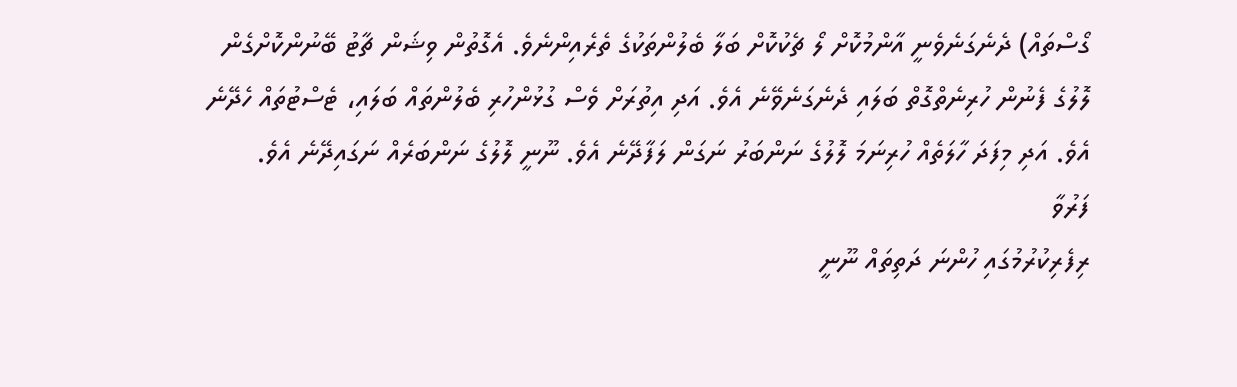ގޯސްތައް) ދެނެގަނެވެނީ އާންމުކޮށް ލޯ ޗެކުކޮށް ބަލާ ބެލުންތަކުގެ ތެރެއިންނެވެ. އެގޮތުން ވިޝަން ޗާޓު ބޭނުންކޮށްގެން ލޮލުގެ ފެނުން ހުރިނެތްގޮތް ބަލައި ދެނެގަނެވޭނެ އެވެ. އަދި އިތުރަށް ވެސް ގުޅުންހުރި ބެލުންތައް ބަލައި، ޓެސްޓުތައް ހެދޭނެ އެވެ. އަދި މިފަދަ ހާލަތެއް ހުރިނަމަ ލޮލުގެ ނަންބަރު ނަގަން ލަފާދޭނެ އެވެ. ނޫނީ ލޮލުގެ ނަންބަރެއް ނަގައިދޭނެ އެވެ.
ފަރުވާ
ރިފެރިކުރުމުގައި ހުންނަ ދަތިތައް ނޫނީ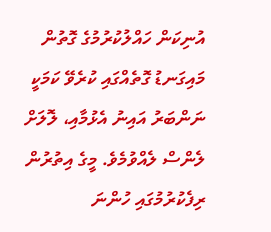އުނިކަން ހައްލުކުރުމުގެ ގޮތުން މައިގަނޑު ގޮތެއްގައި ކުރެވޭ ކަމަކީ ނަންބަރު އައިނު އެޅުމާއި، ލޮލަށް ލެންސް ލެއްވުމެވެ. މީގެ އިތުރުން ރިފެކުރުމުގައި ހުންނަ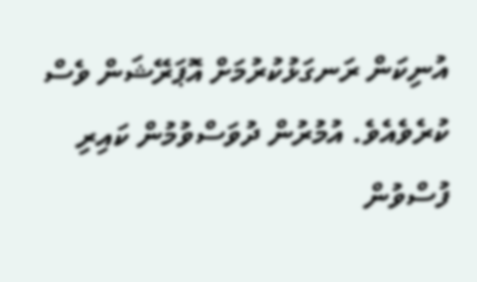އުނިކަން ރަނގަޅުކުރުމަށް އޮޕަރޭޝަން ވެސް ކުރެވެއެވެ. އުމުރުން ދުވަސްވުމުން ކައިރި ފުސްވުން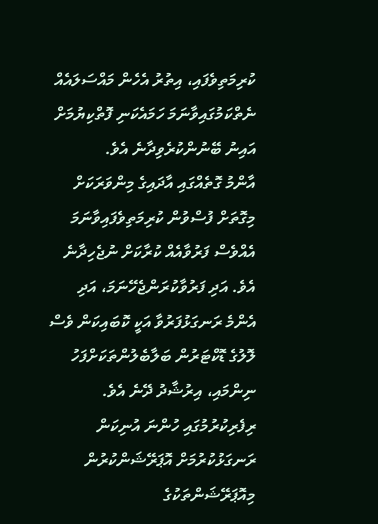ކުރިމަތިވެފައި، އިތުރު އެހެން މައްސަލައެއް ނެތްކަމުގައިވާނަމަ ހަމައެކަނި ފޮތްކިޔުމަށް އައިނު ބޭނުންކުރެވިދާނެ އެވެ.
އާންމު ގޮތެއްގައި އާދައިގެ މިންވަރަކަށް މިގޮތަށް ފުސްވުން ކުރިމަތިވެފައިވާނަމަ އެއްވެސް ފަރުވާއެއް ކުރާކަށް ނުޖެހިދާނެ އެވެ. އަދި ފަރުވާކުރަންޖެހޭނަމަ، އަދި އެންމެ ރަނގަޅުފަރުވާ އަކީ ކޮބައިކަން ވެސް ލޮލުގެ ޑޮކްޓަރުން ބަލާބެލުންތަކަށްފަހު ނިންމައި، އިރުޝާދު ދޭނެ އެވެ.
ރިފެރިކުރުމުގައި ހުންނަ އުނިކަން ރަނގަޅުކުރުމަށް އޮޕަރޭޝަންކުރުން
މިއޮޕަރޭޝަންތަކުގެ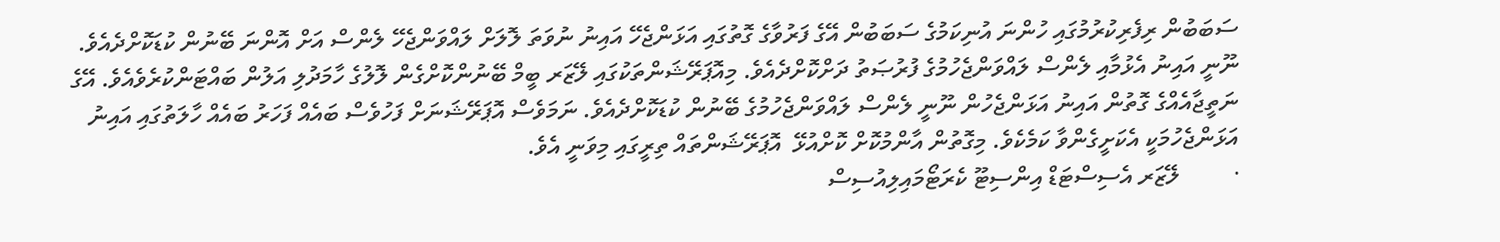ސަބަބުން ރިފެރިކުރުމުގައި ހުންނަ އުނިކަމުގެ ސަބަބުން އޭގެ ފަރުވާގެ ގޮތުގައި އަޅަންޖެހޭ އައިނު ނުވަތަ ލޮލަށް ލައްވަންޖެހޭ ލެންސް އަށް އޮންނަ ބޭނުން ކުޑަކޮށްދެއެވެ. ނޫނީ އައިނު އެޅުމާއި ލެންސް ލައްވަންޖެހުމުގެ ފުރުޞަތު ދަށްކޮށްދެއެވެ. މިއޮޕަރޭޝަންތަކުގައި ލޭޒަރ ބީމް ބޭނުންކޮށްގެން ލޮލުގެ ހާމަދުލި އަލުން ބައްޓަންކުރެވެއެވެ. އޭގެ ނަތީޖާއެއްގެ ގޮތުން އައިނު އަޅަންޖެހުން ނޫނީ ލެންސް ލައްވަންޖެހުމުގެ ބޭނުން ކުޑަކޮށްދެއެވެ. ނަމަވެސް އޮޕަރޭޝަނަށް ފަހުވެސް ބައެއް ފަހަރު ބައެއް ހާލަތުގައި އައިނު އަޅަންޖެހުމަކީ އެކަށީގެންވާ ކަމެކެވެ. މިގޮތުން އާންމުކޮށް ކޮށްއުޅޭ  އޮޕަރޭޝަންތައް ތިރީގައި މިވަނީ އެވެ.
·         ލޭޒަރ އެސިސްޓަޑް އިންސިޓޫ ކެރަޓޯމައިލިއުސިސް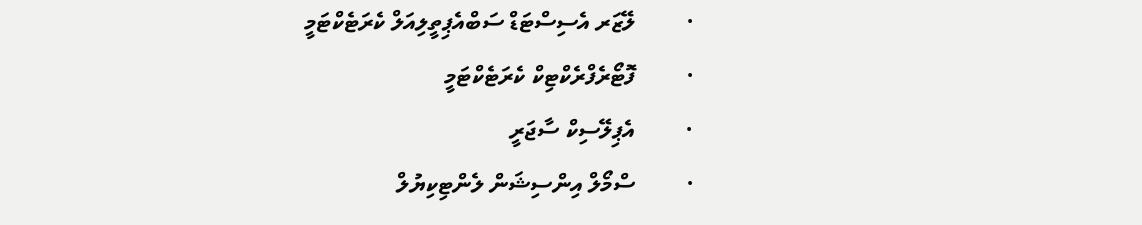·         ލޭޒަރ އެސިސްޓަޑް ސަބްއެޕިތީލިއަލް ކެރަޓެކްޓަމީ
·         ފޮޓޯރެފްރެކްޓިކް ކެރަޓެކްޓަމީ
·         އެޕިލޭސިކް ސާޖަރީ
·         ސްމޯލް އިންސިޝަން ލެންޓިކިޔުލް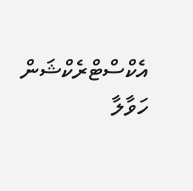އެކްސްޓްރެކްޝަން
ހަވާލާ